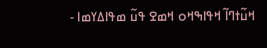ߞߎ߬ߙߣߊ߬ ߞߟߊߒߞߋ ߞߘߐ ߟߎ߬ ߘߟߊߡߌߘߊ -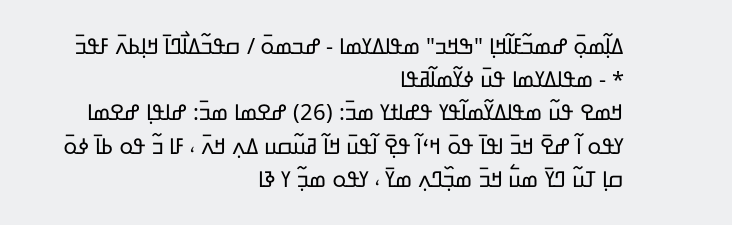ߡߊ߲߬ߘߋ߲߫ ߝߘߏ߬ߓߊ߬ߞߊ߲ "ߒߞߏ" ߘߟߊߡߌߘߊ - ߝߏߘߋ߫ / ߛߟߏ߬ߡߊ߯ߣߊ߫ ߞߊ߲ߕߍ߫ ߓߟߏ߫ * - ߘߟߊߡߌߘߊ ߟߎ߫ ߦߌ߬ߘߊ߬ߥߟߊ
ߞߘߐ ߟߎ߬ ߘߟߊߡߌ߬ߘߊ߬ߟߌ ߟߝߊߙߌ ߘߏ߫: (26) ߝߐߘߊ ߘߏ߫: ߝߊߟߊ߲ ߝߐߘߊ
ߌߟߋ ߊ߬ ߝߐ߫ ߞߏ߫ ߊߟߊ߫ ߟߋ߫ ߞߵߊ߬ ߟߐ߲߫ ߊ߬ߟߎ߫ ߞߊ߬ ߥߎ߬ߛߎ ߡߍ߲ ߞߍ߫ ، ߓߊ ߏ߬ ߟߋ ߕߊ߫ ߦߋ߫ ߛߊ߲ ߠߎ߬ ߣߌ߫ ߘߎ߱ ߞߏ߫ ߘߏ߲߰ߣߍ߲ ߘߌ߫ ، ߌߟߋ ߘߏ߲߬ ߌ ߢߊ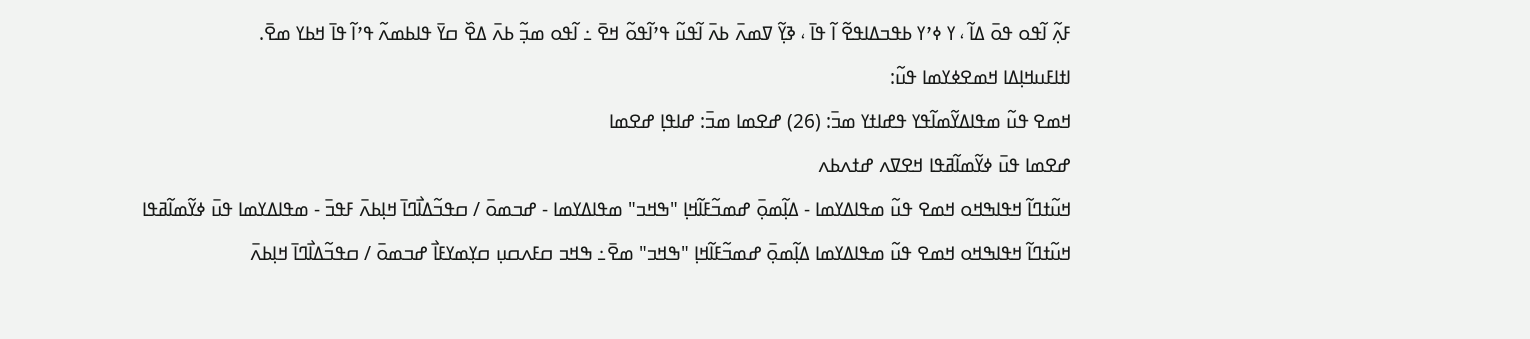ߓߍ߲߬ ߊ߬ߟߋ ߟߋ߫ ߡߊ߬ ، ߌ ߦߴߌ ߕߟߏߡߊߟߐ߬ ߊ߬ ߟߊ߫ ، ߢߌ߲߬ ߜߘߍ߫ ߕߍ߫ ߊ߬ߟߎ߬ ߟߴߊ߬ߟߋ߬ ߞߐ߫ ߸ ߊ߬ߟߋ ߘߏ߲߬ ߕߍ߫ ߡߐ߰ ߛߌ߫ ߟߊߕߘߍ߬ ߟߴߊ߬ ߟߊ߫ ߞߕߌ ߘߐ߫.
ߊߙߊߓߎߞߊ߲ߡߊ ߞߘߐߦߌߘߊ ߟߎ߬:
ߞߘߐ ߟߎ߬ ߘߟߊߡߌ߬ߘߊ߬ߟߌ ߟߝߊߙߌ ߘߏ߫: (26) ߝߐߘߊ ߘߏ߫: ߝߊߟߊ߲ ߝߐߘߊ
ߝߐߘߊ ߟߎ߫ ߦߌ߬ߘߊ߬ߥߟߊ ߞߐߜߍ ߝߙߍߕߍ
ߞߎ߬ߙߣߊ߬ ߞߟߊߒߞߋ ߞߘߐ ߟߎ߬ ߘߟߊߡߌߘߊ - ߡߊ߲߬ߘߋ߲߫ ߝߘߏ߬ߓߊ߬ߞߊ߲ "ߒߞߏ" ߘߟߊߡߌߘߊ - ߝߏߘߋ߫ / ߛߟߏ߬ߡߊ߯ߣߊ߫ ߞߊ߲ߕߍ߫ ߓߟߏ߫ - ߘߟߊߡߌߘߊ ߟߎ߫ ߦߌ߬ߘߊ߬ߥߟߊ
ߞߎ߬ߙߣߊ߬ ߞߟߊߒߞߋ ߞߘߐ ߟߎ߬ ߘߟߊߡߌߘߊ ߡߊ߲߬ߘߋ߲߫ ߝߘߏ߬ߓߊ߬ߞߊ߲ "ߒߞߏ" ߘߐ߫߸ ߒߞߏ ߛߓߍߛߎ߲ ߛߌ߲ߘߌߓߊ߯ ߝߏߘߋ߫ / ߛߟߏ߬ߡߊ߯ߣߊ߫ ߞߊ߲ߕߍ߫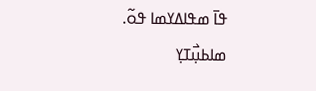ߟߊ߫ ߘߟߊߡߌߘߊ ߟߋ߬.
ߘߊߕߎ߲߯ߠߌ߲